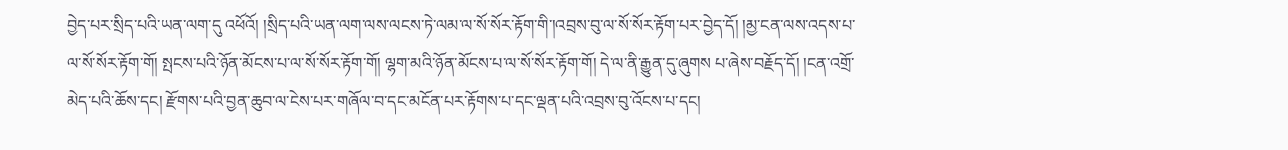བྱེད་པར་སྲིད་པའི་ཡན་ལག་དུ འཕོའོ། །སྲིད་པའི་ཡན་ལག་ལས་ལངས་ཏེ་ལམ་ལ་སོ་སོར་རྟོག་གི་།འབྲས་བུ་ལ་སོ་སོར་རྟོག་པར་བྱེད་དོ། །མྱ་ངན་ལས་འདས་པ་ལ་སོ་སོར་རྟོག་གོ། སྤངས་པའི་ཉོན་མོངས་པ་ལ་སོ་སོར་རྟོག་གོ། ལྷག་མའི་ཉོན་མོངས་པ་ལ་སོ་སོར་རྟོག་གོ། དེ་ལ་ནི་རྒྱུན་དུ་ཞུགས པ་ཞེས་བརྗོད་དོ། །ངན་འགྲོ་མེད་པའི་ཆོས་དང། རྫོགས་པའི་བྱན་ཆུབ་ལ་ངེས་པར་གཞོལ་བ་དང་མངོན་པར་རྟོགས་པ་དང་ལྡན་པའི་འབྲས་བུ་འོངས་པ་དང།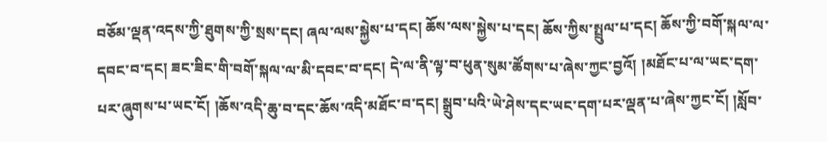བཅོམ་ལྡན་འདས་ཀྱི་ཐུགས་ཀྱི་སྲས་དང། ཞལ་ལས་སྐྱེས་པ་དང། ཆོས་ལས་སྐྱེས་པ་དང། ཆོས་ཀྱིས་སྤྲུལ་པ་དང། ཆོས་ཀྱི་བགོ་སྐལ་ལ་དབང་བ་དང། ཟང་ཟིང་གི་བགོ་སྐལ་ལ་མི་དབང་བ་དང། དེ་ལ་ནི་ལྟ་བ་ཕུན་སུམ་ཚོགས་པ་ཞེས་ཀྱང་བྱའོ། །མཐོང་པ་ལ་ཡང་དག་པར་ཞུགས་པ་ཡང་ངོ། །ཆོས་འདི་ཆུ་བ་དང་ཆོས་འདི་མཐོང་བ་དང། སྒྲུབ་པའི་ཡེ་ཤེས་དང་ཡང་དག་པར་ལྡན་པ་ཞེས་ཀྱང་ངོ། །སློབ་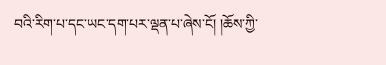བའི་རིག་པ་དང་ཡང་དག་པར་ལྡན་པ་ཞེས་ངོ། །ཆོས་ཀྱི་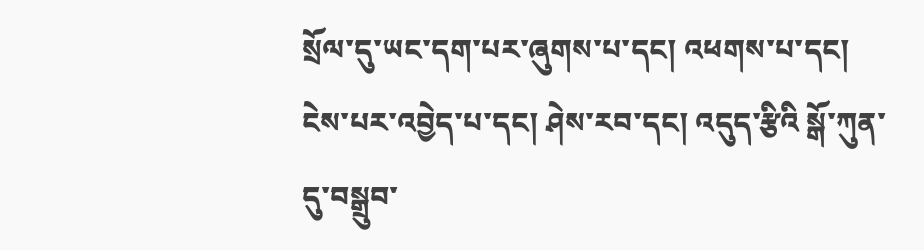སྲོལ་དུ་ཡང་དག་པར་ཞུགས་པ་དང། འཕགས་པ་དང། ངེས་པར་འབྱེད་པ་དང། ཤེས་རབ་དང། འདུད་རྩིའི སྒོ་ཀུན་དུ་བསྒྲུབ་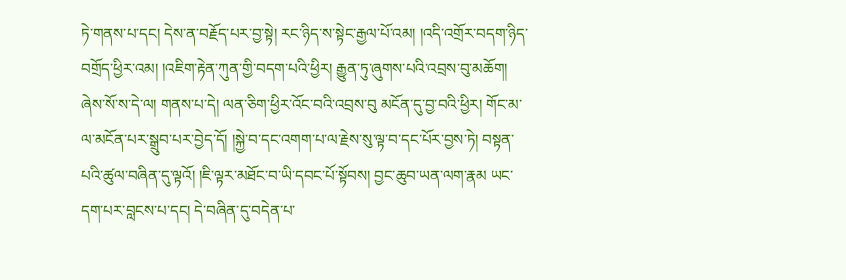ཏེ་གནས་པ་དང། དེས་ན་བརྗོད་པར་བྱ་སྟེ། རང་ཉིད་ས་སྟེང་རྒྱལ་པོ་འམ། །འདི་འགྲོར་བདག་ཉིད་བགྲོད་ཕྱིར་འམ། །འཇིག་རྟེན་ཀུན་གྱི་བདག་པའི་ཕྱིར། རྒྱུན་ཏུ་ཞུགས་པའི་འབྲས་བུ་མཆོག། ཞེས་སོ་ས་དེ་ལ། གནས་པ་དེ། ལན་ཅིག་ཕྱིར་འོང་བའི་འབྲས་བུ མངོན་དུ་བྱ་བའི་ཕྱིར། གོང་མ་ལ་མངོན་པར་སྒྲུབ་པར་བྱེད་དོ། །སྐྱེ་བ་དང་འགག་པ་ལ་རྗེས་སུ་ལྟ་བ་དང་པོར་བྱས་ཏེ། བསྟན་པའི་ཚུལ་བཞིན་དུ་ལྟའོ། །ཇི་ལྟར་མཐོང་བ་ཡི་དབང་པོ་སྟོབས། བྱང་ཆུབ་ཡན་ལག་རྣམ ཡང་དག་པར་བླངས་པ་དང། དེ་བཞིན་དུ་བདེན་པ་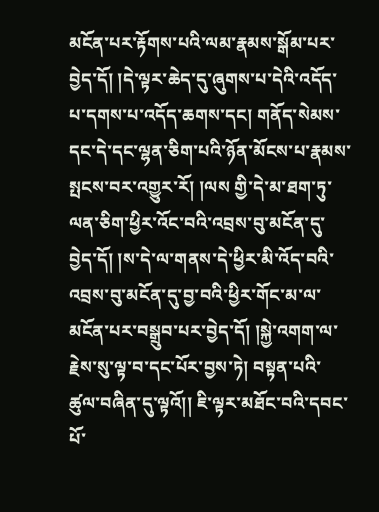མངོན་པར་རྟོགས་པའི་ལམ་རྣམས་སྒོམ་པར་བྱེད་དོ། །དེ་ལྟར་ཆེད་དུ་ཞུགས་པ་དེའི་འདོད་པ་དགས་པ་འདོད་ཆགས་དང། གནོད་སེམས་དང་དེ་དང་ལྷན་ཅིག་པའི་ཉོན་མོངས་པ་རྣམས་སྤངས་བར་འགྱུར་རོ། །ལས གྱི་དེ་མ་ཐག་ཏུ་ལན་ཅིག་ཕྱིར་འོང་བའི་འབྲས་བུ་མངོན་དུ་བྱེད་དོ། །ས་དེ་ལ་གནས་དེ་ཕྱིར་མི་འོད་བའི་འབྲས་བུ་མངོན་དུ་བྱ་བའི་ཕྱིར་གོང་མ་ལ་མངོན་པར་བསྒྲུབ་པར་བྱེད་དོ། །སྐྱེ་འགག་ལ་རྗེས་སུ་ལྟ་བ་དང་པོར་བྱས་ཏེ། བསྟན་པའི་ཚུལ་བཞིན་དུ་ལྟའོ།། ཇི་ལྟར་མཐོང་བའི་དབང་པོ་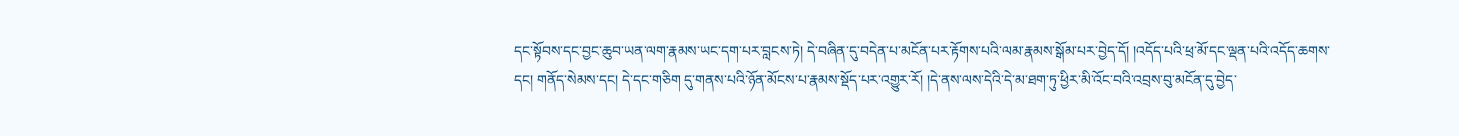དང་སྟོབས་དང་བྱང་ཆུབ་ཡན་ལག་རྣམས་ཡང་དག་པར་བླངས་ཏེ། དེ་བཞིན་དུ་བདེན་པ་མངོན་པར་རྟོགས་པའི་ལམ་རྣམས་སྒོམ་པར་བྱེད་དོ། །འདོད་པའི་ཕྲ་མོ་དང་ལྡན་པའི་འདོད་ཆགས་དང། གནོད་སེམས་དང། དེ་དང་གཅིག དུ་གནས་པའི་ཉོན་མོངས་པ་རྣམས་སྡོད་པར་འགྱུར་རོ། །དེ་ནས་ལས་དེའི་དེ་མ་ཐག་ཏུ་ཕྱིར་མི་འོང་བའི་འབྲས་བུ་མངོན་དུ་བྱེད་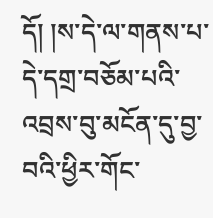དོ། །ས་དེ་ལ་གནས་པ་དེ་དགྲ་བཅོམ་པའི་འབྲས་བུ་མངོན་དུ་བྱ་བའི་ཕྱིར་གོང་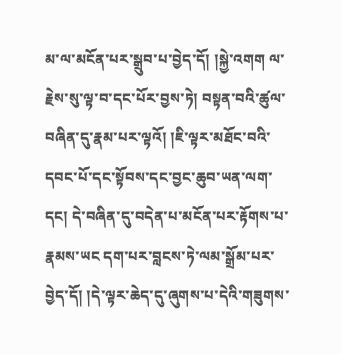མ་ལ་མངོན་པར་སྒྲུབ་པ་བྱེད་དོ། །སྐྱེ་འགག ལ་རྗེས་སུ་ལྟ་བ་དང་པོར་བྱས་ཏེ། བསྟན་བའི་ཚུལ་བཞིན་དུ་རྣམ་པར་ལྟའོ། །ཇི་ལྟར་མཐོང་བའི་དབང་པོ་དང་སྟོབས་དང་བྱང་ཆུབ་ཡན་ལག་དང། དེ་བཞིན་དུ་བདེན་པ་མངོན་པར་རྟོགས་པ་རྣམས་ཡང དག་པར་བླངས་ཏེ་ལམ་སྒྲོམ་པར་བྱེད་དོ། །དེ་ལྟར་ཆེད་དུ་ཞུགས་པ་དེའི་གཟུགས་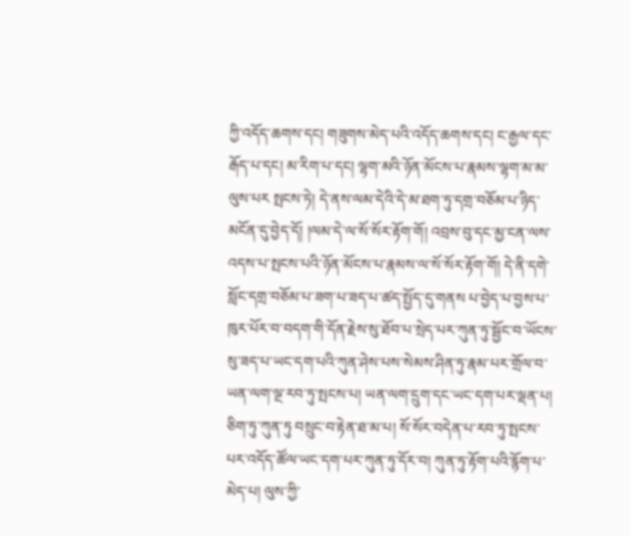ཀྱི་འདོད་ཆགས་དང། གཟུགས་མེད་པའི་འདོད་ཆགས་དང། ང་རྒྱལ་དང་རྒོད་པ་དང། མ་རིག་པ་དང། ལྷག་མའི་ཉོན་མོངས་པ་རྣམས་ལྷག་མ་མ་ལུས་པར སྤངས་ཏེ། དེ་ནས་ལམ་དེའི་དེ་མ་ཐག་ཏུ་དགྲ་བཅོམ་པ་ཉིད་མངོན་དུ་བྱེད་དོ། །ལམ་དེ་ལ་སོ་སོར་རྟོག་གོ། འབྲས་བུ་དང་མྱ་ངན་ལས་འདས་པ་སྤངས་པའི་ཉོན་མོངས་པ་རྣམས་ལ་སོ་སོར་རྟོག་གོ། དེ་ནི་དགེ་སློང་དགྲ་བཅོམ་པ་ཟག་པ་ཟད་པ་ཚད་སྤྱོད་དུ་གནས པ་བྱེད་པ་བྱས་པ་ཁུར་པོར་བ་བདག་གི་དོན་རྗེས་སུ་ཐོབ་པ་སྲེད་པར་ཀུན་ཏུ་སྦྱོང་བ་ཡོངས་སུ་ཟད་པ་ཡང་དག་པའི་ཀུན་ཤེས་པས་སེམས་ཤིན་ཏུ་རྣམ་པར་གྲོལ་བ་ཡན་ལག་ལྔ་རབ་ཏུ་སྤངས་པ། ཡན་ལག་དྲུག་དང་ཡང་དག་པར་ལྡན་པ། ཅིག་ཏུ་ཀུན་ཏུ བསྲུང་བ་རྟེན་ཐ་མ་པ། སོ་སོར་བདེན་པ་རབ་ཏུ་སྤངས་པར་འདོད་ཚོལ་ཡང་དག་པར་ཀུན་ཏུ་དོར་བ། ཀུན་ཏུ་རྟོག་པའི་རྙོག་པ་མེད་པ། ལུས་ཀྱི་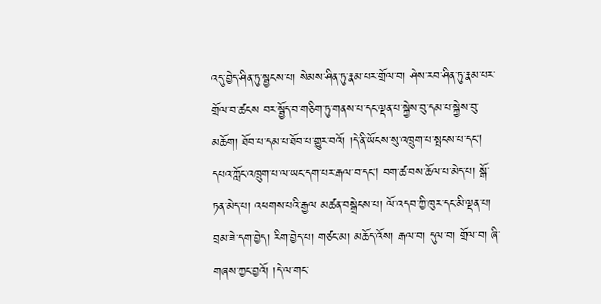འདུ་བྱེད་ཤིན་ཏུ་སྦྱངས་པ། སེམས་ཤིན་ཏུ་རྣམ་པར་གྲོལ་བ། ཤེས་རབ་ཤིན་ཏུ་རྣམ་པར་གྲོལ་བ་ཚངས བར་སྦྱོད་བ་གཅིག་ཏུ་གནས་པ་དང་ལྡན་པ་སྐྱེས་བུ་དམ་པ་སྐྱེས་བུ་མཆོག། ཐོབ་པ་དམ་པ་ཐོབ་པ་གྱུར་བའོ། །དེ་ནི་ཡོངས་སུ་འཁྲུག་པ་སྤངས་པ་དང། དཔའ་ཀློང་འཁྲུག་པ་ལ་ཡང་དག་པར་རྒལ་བ་དང། བག་ཚ་བས་ཆོལ་པ་མེད་པ། སྒོ་ཏན་མེད་པ། འཕགས་པའི་རྒྱལ མཚན་བསྒྲེངས་པ། ལོ་འདབ་ཀྱི་ཁུར་དང་མི་ལྡན་པ། བྲམ་ཟེ་དག་བྱེད། རིག་བྱེད་པ། གཙང་མ། མཆོད་འོས། རྒལ་བ། དུལ་བ། གྲོལ་བ། ཞི་གཞས་ཀྱང་བྱའོ། །དེ་ལ་གང་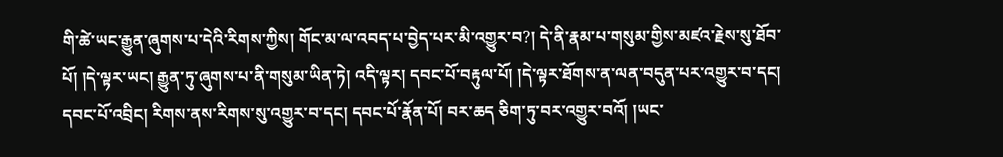གི་ཚེ་ཡང་རྒྱུན་ཞུགས་པ་དེའི་རིགས་ཀྱིས། གོང་མ་ལ་འབད་པ་བྱེད་པར་མི་འགྱུར་བ?། དེ་ནི་རྣམ་པ་གསུམ་གྱིས་མཛའ་རྗེས་སུ་ཐོབ་པོ། །དེ་ལྟར་ཡང། རྒྱུན་ཏུ་ཞུགས་པ་ནི་གསུམ་ཡིན་ཏེ། འདི་ལྟར། དབང་པོ་བརྟུལ་པོ། །དེ་ལྟར་ཐོགས་ན་ལན་བདུན་པར་འགྱུར་བ་དང། དབང་པོ་འབྲིང། རིགས་ནས་རིགས་སུ་འགྱུར་བ་དང། དབང་པོ་རྣོན་པོ། བར་ཆད ཅིག་ཏུ་བར་འགྱུར་བའོ། །ཡང་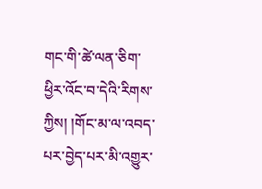གང་གི་ཚེ་ལན་ཅིག་ཕྱིར་འོང་བ་དེའི་རིགས་ཀྱིས། །གོང་མ་ལ་འབད་པར་བྱེད་པར་མི་འགྱུར་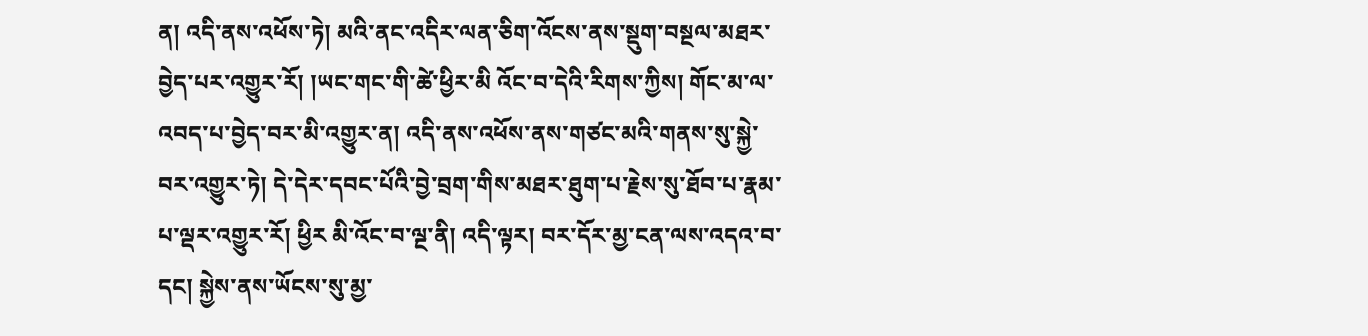ན། འདི་ནས་འཕོས་ཏེ། མའི་ནང་འདིར་ལན་ཅིག་འོངས་ནས་སྡུག་བསྔལ་མཐར་བྱེད་པར་འགྱུར་རོ། །ཡང་གང་གི་ཚེ་ཕྱིར་མི འོང་བ་དེའི་རིགས་ཀྱིས། གོང་མ་ལ་འབད་པ་བྱེད་བར་མི་འགྱུར་ན། འདི་ནས་འཕོས་ནས་གཙང་མའི་གནས་སུ་སྐྱེ་བར་འགྱུར་ཏེ། དེ་དེར་དབང་པོའི་བྱེ་བྲག་གིས་མཐར་ཐུག་པ་རྗེས་སུ་ཐོབ་པ་རྣམ་པ་ལྡར་འགྱུར་རོ། ཕྱིར མི་འོང་བ་ལྔ་ནི། འདི་ལྟར། བར་དོར་མྱ་ངན་ལས་འདའ་བ་དང། སྐྱེས་ནས་ཡོངས་སུ་མྱ་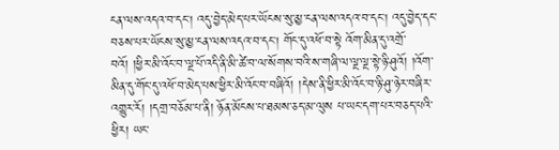ངན་ལས་འདའ་བ་དང། འདུ་བྱེད་མེད་པར་ཡོངས་སུ་མྱ་ངན་ལས་འདའ་བ་དང། འདུ་བྱེད་དང་བཅས་པར་ཡོངས་སུ་མྱ་ངན་ལས་འདའ་བ་དང། གོང་དུ་འཕོ་བ་སྟེ འོག་མིན་དུ་འགྲོ་བའོ། །ཕྱིར་མི་འོང་བ་ལྔ་པོ་འདི་ནི་མི་ཚེ་བ་ལ་སོགས་བའི་ས་གཞི་ལ་ལྔ་ལྔ་སྟེ་ཉི་ཤུའོ། །འོག་མིན་དུ་གོང་དུ་འཕོ་བ་མེད་པས་ཕྱིར་མི་འོང་བ་བཞིའོ། །དེས་ནི་ཕྱིར་མི་འོང་བ་ཉི་ཤུ་ཉེར་བཞིར་འགྱུར་རོ། །དགྲ་བཅོམ་པ་ནི། ཉོན་མོངས་པ་ཐམས་ཅད་མ་ལུས པ་ཡང་དག་པར་བཅད་པའི་ཕྱིར། ཡང་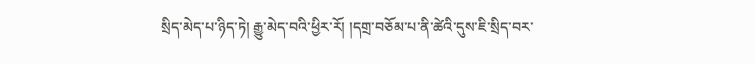སྲིད་མེད་པ་ཉིད་ཏེ། རྒྱུ་མེད་བའི་ཕྱིར་རོ། །དགྲ་བཅོམ་པ་ནི་ཚེའི་དུས་ཇི་སྲིད་བར་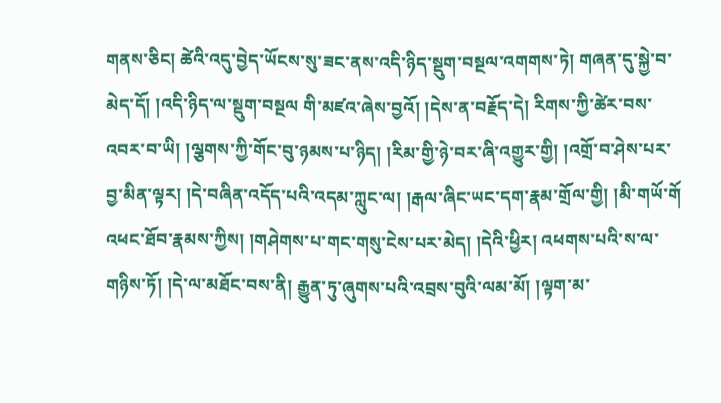གནས་ཅིང། ཚེའི་འདུ་བྱེད་ཡོངས་སུ་ཟང་ནས་འདི་ཉིད་སྡུག་བསྔལ་འགགས་ཏེ། གཞན་དུ་སྐྱེ་བ་མེད་དོ། །འདི་ཉིད་ལ་སྡུག་བསྔལ གི་མཛའ་ཞེས་བྱའོ། །དེས་ན་བརྗོད་དེ། རིགས་ཀྱི་ཚེར་བས་འབར་བ་ཡི། །ལྕགས་ཀྱི་གོང་བུ་ཉམས་པ་ཉིད། །རིམ་གྱི་ཉེ་བར་ཞི་འགྱུར་གྱི། །འགྲོ་བ་ཤེས་པར་བྱ་མིན་ལྟར། །དེ་བཞིན་འདོད་པའི་འདམ་ཀླུང་ལ། །རྒལ་ཞིང་ཡང་དག་རྣམ་གྲོལ་གྱི། །མི་གཡོ་གོ འཕང་ཐོབ་རྣམས་ཀྱིས། །གཤེགས་པ་གང་གསུ་ངེས་པར་མེད། །དེའི་ཕྱིར། འཕགས་པའི་ས་ལ་གཉིས་ཏོ། །དེ་ལ་མཐོང་བས་ནི། རྒྱུན་ཏུ་ཞུགས་པའི་འབྲས་བུའི་ལམ་མོ། །ལྟག་མ་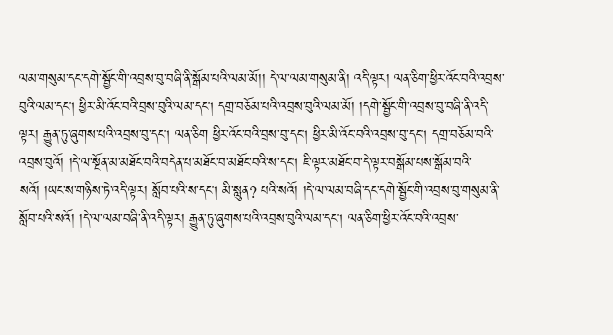ལམ་གསུམ་དང་དགེ་སྦྱོང་གི་འབྲས་བུ་བཞི་ནི་སྒོམ་པའི་ལམ་མོ།། དེ་ལ་ལམ་གསུམ་ནི། འདི་ལྟར། ལན་ཅིག་ཕྱིར་འོང་བའི་འབྲས་བུའི་ལམ་དང། ཕྱིར་མི་འོང་བའི་བྲས་བུའི་ལམ་དང། དགྲ་བཅོམ་པའི་འབྲས་བུའི་ལམ་མོ། །དགེ་སྦྱོང་གི་འབྲས་བུ་བཞི་ནི་འདི་ལྟར། རྒྱུན་ཏུ་ཞུགས་པའི་འབྲས་བུ་དང། ལན་ཅིག ཕྱིར་འོང་བའི་བྲས་བུ་དང། ཕྱིར་མི་འོང་བའི་འབྲས་བུ་དང། དགྲ་བཅོམ་བའི་འབྲས་བུའོ། །དེ་ལ་སྔོན་མ་མཐོང་བའི་བདེན་པ་མཐོང་བ་མཐོང་བའི་ས་དང། ཇི་ལྟར་མཐོང་བ་དེ་ལྟར་བསྒོམ་པས་སྒོམ་བའི་སའོ། །ཡང་ས་གཉིས་ཏེ་འདི་ལྟར། སློབ་པའི་ས་དང། མི་སླུན? པའི་སའོ། །དེ་ལ་ལམ་བཞི་དང་དགེ་སྦྱོང་གི་འབྲས་བུ་གསུམ་ནི་སློབ་པའི་སའོ། །དེ་ལ་ལམ་བཞི་ནི་འདི་ལྟར། རྒྱུན་ཏུ་ཞུགས་པའི་འབྲས་བུའི་ལམ་དང། ལན་ཅིག་ཕྱིར་འོང་བའི་འབྲས་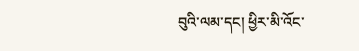བུའི་ལམ་དང། ཕྱིར་མི་འོང་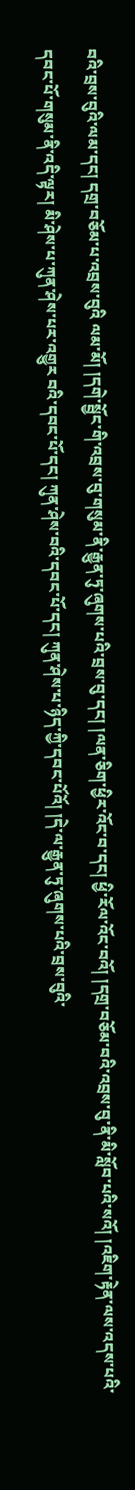བའི་བྲས་བུའི་ལམ་དང། དགྲ་བཅོམ་པ་འབྲས་བུའི ལམ་མོ། །དགེ་སྦྱོང་གི་འབྲས་བུ་གསུམ་ནི་རྒྱུན་ཏུ་ཞུགས་པའི་བྲས་བུ་དང། །ལན་ཅིག་ཕྱིར་འོང་བ་དང། ཕྱི་རོལ་འོང་བའོ། །དགྲ་བཅོམ་བའི་འབྲས་བུ་ནི་མི་སློབ་པའི་སའོ། །འཇིག་རྟེན་ལས་འདས་པའི་དབང་པོ་གསུམ་ནི་འདི་ལྟར། མི་ཤེས་པ་ཀུན་ཤེས་པར་འགྱུར བའི་དབང་པོ་དང། ཀུན་ཤེས་བའི་དབང་པོ་དང། ཀུན་ཤེས་པ་ཉིད་ཀྱི་དབང་པོའོ། །དེ་ལ་རྒྱུན་ཏུ་ཞུགས་པའི་བྲས་བུའི་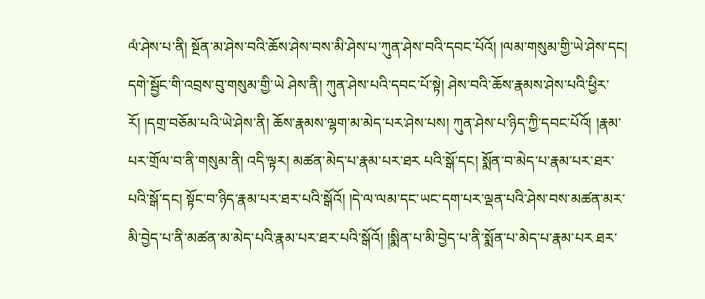ལཾ་ཤེས་པ་ནི། སྔོན་མ་ཤེས་བའི་ཆོས་ཤེས་བས་མི་ཤེས་པ་ཀུན་ཤེས་བའི་དབང་པོའོ། །ལམ་གསུམ་གྱི་ཡེ་ཤེས་དང། དགེ་སྦྱོང་གི་འབྲས་བུ་གསུམ་གྱི་ཡེ ཤེས་ནི། ཀུན་ཤེས་པའི་དབང་པོ་སྟེ། ཤེས་བའི་ཆོས་རྣམས་ཤེས་པའི་ཕྱིར་རོ། །དགྲ་བཅོམ་པའི་ཡེ་ཤེས་ནི། ཆོས་རྣམས་ལྷག་མ་མེད་པར་ཤེས་པས། ཀུན་ཤེས་པ་ཉིད་ཀྱི་དབང་པོའོ། །རྣམ་པར་གྲོལ་བ་ནི་གསུམ་ནི། འདི་ལྟར། མཚན་མེད་པ་རྣམ་པར་ཐར པའི་སྒོ་དང། སྨོན་བ་མེད་པ་རྣམ་པར་ཐར་པའི་སྒོ་དང། སྟོང་བ་ཉིད་རྣམ་པར་ཐར་པའི་སྒོའོ། །དེ་ལ་ལམ་དང་ཡང་དག་པར་ལྡན་པའི་ཤེས་བས་མཚན་མར་མི་བྱེད་པ་ནི་མཚན་མ་མེད་པའི་རྣམ་པར་ཐར་པའི་སྒོའོ། །སྨིན་པ་མི་བྱེད་པ་ནི་སྨོན་པ་མེད་པ་རྣམ་པར ཐར་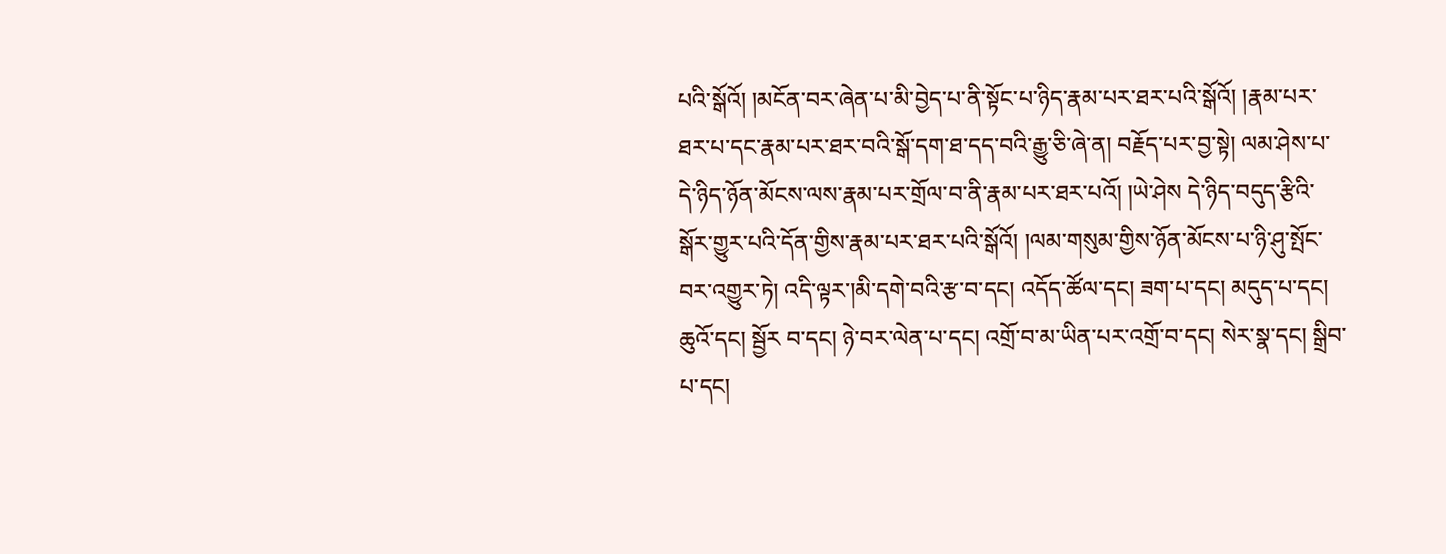པའི་སྒོའོ། །མངོན་བར་ཞེན་པ་མི་བྱེད་པ་ནི་སྟོང་པ་ཉིད་རྣམ་པར་ཐར་པའི་སྒོའོ། །རྣམ་པར་ཐར་པ་དང་རྣམ་པར་ཐར་བའི་སྒོ་དག་ཐ་དད་བའི་རྒྱུ་ཅི་ཞེ་ན། བརྗོད་པར་བྱ་སྟེ། ལམ་ཤེས་པ་དེ་ཉིད་ཉོན་མོངས་ལས་རྣམ་པར་གྲོལ་བ་ནི་རྣམ་པར་ཐར་པའོ། །ཡེ་ཤེས དེ་ཉིད་བདུད་རྩིའི་སྒོར་གྱུར་པའི་དོན་གྱིས་རྣམ་པར་ཐར་པའི་སྒོའོ། །ལམ་གསུམ་གྱིས་ཉོན་མོངས་པ་ཉི་ཤུ་སྤོང་བར་འགྱུར་ཏེ། འདི་ལྟར་།མི་དགེ་བའི་རྩ་བ་དང། འདོད་ཚོལ་དང། ཟག་པ་དང། མདུད་པ་དང། ཆུའོ་དང། སྦྱོར བ་དང། ཉེ་བར་ལེན་པ་དང། འགྲོ་བ་མ་ཡིན་པར་འགྲོ་བ་དང། སེར་སྣ་དང། སྒྲིབ་པ་དང།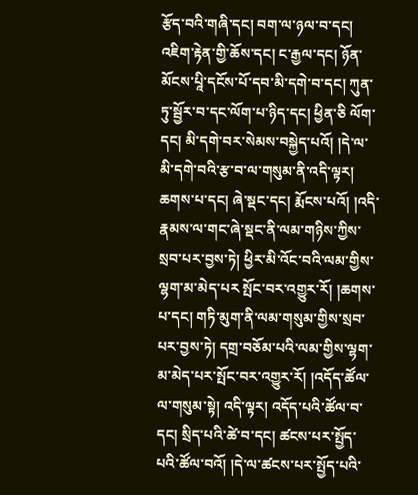རྩོད་བའི་གཞི་དང། བག་ལ་ཉལ་བ་དང། འཇིག་རྟེན་གྱི་ཆོས་དང། ང་རྒྱལ་དང། ཉོན་མོངས་པཱི་དངོས་པོ་དབ་མི་དགེ་བ་དང། ཀུན་ཏུ་སྦྱོར་བ་དང་ལོག་པ་ཉིད་དང། ཕྱིན་ཅི ལོག་དང། མི་དགེ་བར་སེམས་བསྐྱེད་པའོ། །དེ་ལ་མི་དགེ་བའི་རྩ་བ་ལ་གསུམ་ནི་འདི་ལྟར། ཆགས་པ་དང། ཞེ་སྡང་དང། རྨོངས་པའོ། །འདི་རྣམས་ལ་གང་ཞེ་སྡང་ནི་ལམ་གཉིས་ཀྱིས་སྲབ་པར་བྱས་ཏེ། ཕྱིར་མི་འོང་བའི་ལམ་གྱིས་ལྷག་མ་མེད་པར སྤོང་བར་འགྱུར་རོ། །ཆགས་པ་དང། གཏི་མུག་ནི་ལམ་གསུམ་གྱིས་སྲབ་པར་བྱས་ཏེ། དགྲ་བཅོམ་པའི་ལམ་གྱིས་ལྷག་མ་མེད་པར་སྤོང་བར་འགྱུར་རོ། །འདོད་ཚོལ་ལ་གསུམ་སྟེ། འདི་ལྟར། འདོད་པའི་ཚོལ་བ་དང། སྲིད་པའི་ཚེ་བ་དང། ཚངས་པར་སྤྱོད་པའི་ཚོལ་བའོ། །དེ་ལ་ཚངས་པར་སྤྱོད་པའི་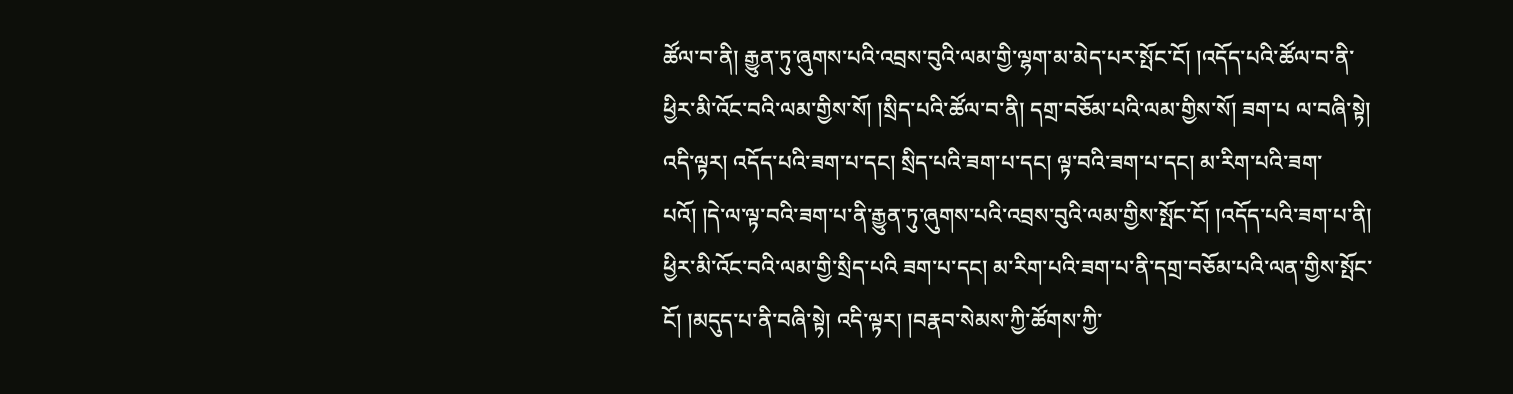ཚོལ་བ་ནི། རྒྱུན་ཏུ་ཞུགས་པའི་འབྲས་བུའི་ལམ་གྱི་ལྷག་མ་མེད་པར་སྤོང་ངོ། །འདོད་པའི་ཚོལ་བ་ནི་ཕྱིར་མི་འོང་བའི་ལམ་གྱིས་སོ། །སྲིད་པའི་ཚོལ་བ་ནི། དགྲ་བཅོམ་པའི་ལམ་གྱིས་སོ། ཟག་པ ལ་བཞི་སྟེ། འདི་ལྟར། འདོད་པའི་ཟག་པ་དང། སྲིད་པའི་ཟག་པ་དང། ལྟ་བའི་ཟག་པ་དང། མ་རིག་པའི་ཟག་པའོ། །དེ་ལ་ལྟ་བའི་ཟག་པ་ནི་རྒྱུན་ཏུ་ཞུགས་པའི་འབྲས་བུའི་ལམ་གྱིས་སྤོང་ངོ། །འདོད་པའི་ཟག་པ་ནི། ཕྱིར་མི་འོང་བའི་ལམ་གྱི་སྲིད་པའི ཟག་པ་དང། མ་རིག་པའི་ཟག་པ་ནི་དགྲ་བཅོམ་པའི་ལན་གྱིས་སྤོང་ངོ། །མདུད་པ་ནི་བཞི་སྟེ། འདི་ལྟར། །བརྣབ་སེམས་ཀྱི་ཚོགས་ཀྱི་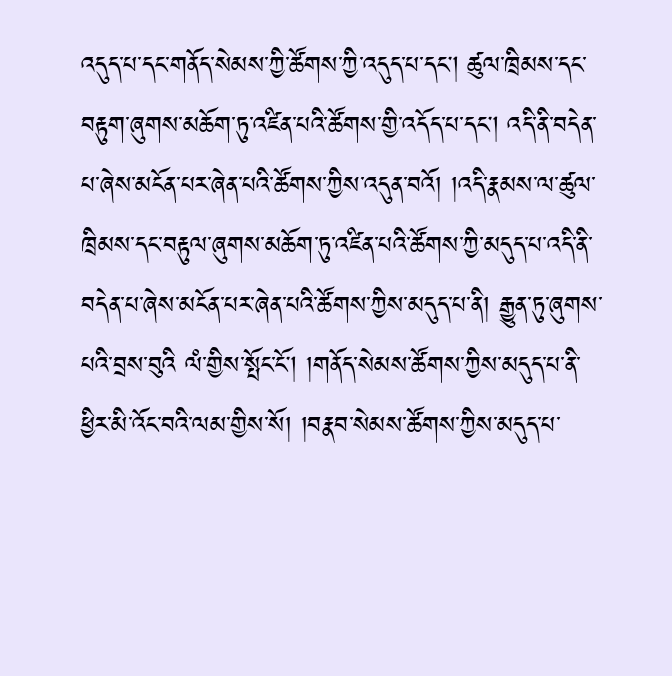འདུད་པ་དང་གནོད་སེམས་ཀྱི་ཚོགས་ཀྱི་འདུད་པ་དང། ཚུལ་ཁྲིམས་དང་བརྟུག་ཞུགས་མཆོག་ཏུ་འཛིན་པའི་ཚོགས་གྱི་འདོད་པ་དང། འདི་ནི་བདེན་པ་ཞེས་མངོན་པར་ཞེན་པའི་ཚོགས་ཀྱིས་འདུན་བའོ། །འདི་རྣམས་ལ་ཚུལ་ཁྲིམས་དང་བརྟུལ་ཞུགས་མཆོག་ཏུ་འཛིན་པའི་ཚོགས་ཀྱི་མདུད་པ་འདི་ནི་བདེན་པ་ཞེས་མངོན་པར་ཞེན་པའི་ཚོགས་ཀྱིས་མདུད་པ་ནི། རྒྱུན་ཏུ་ཞུགས་པའི་བྲས་བུའི ལཾ་གྱིས་སྤོང་ངོ། །གནོད་སེམས་ཚོགས་ཀྱིས་མདུད་པ་ནི་ཕྱིར་མི་འོང་བའི་ལམ་གྱིས་སོ། །བརྣབ་སེམས་ཚོགས་ཀྱིས་མདུད་པ་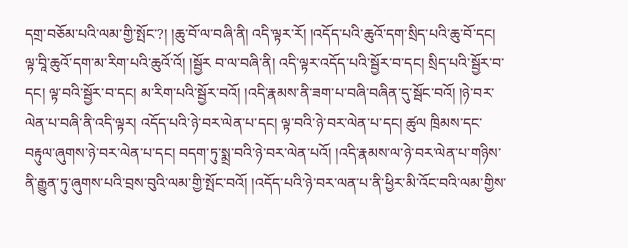དགྲ་བཅོམ་པའི་ལམ་གྱི་སྤོང་?། །ཆུ་བོ་ལ་བཞི་ནི། འདི་ལྟར་རོ། །འདོད་པའི་ཆུའོ་དག་སྲིད་པའི་ཆུ་བོ་དང། ལྟ་བཱི་ཆུའོ་དག་མ་རིག་པའི་ཆུའོ་འོ། །སྦྱོར བ་ལ་བཞི་ནི། འདི་ལྟར་འདོད་པའི་སྦྱོར་བ་དང། སྲིད་པའི་སྦྱོར་བ་དང། ལྟ་བའི་སྦྱོར་བ་དང། མ་རིག་པའི་སྦྱོར་བའོ། །འདི་རྣམས་ནི་ཟག་པ་བཞི་བཞིན་དུ་སྦོང་བའོ། །ཉེ་བར་ལེན་པ་བཞི་ནི་འདི་ལྟར། འདོད་པའི་ཉེ་བར་ལེན་པ་དང། ལྟ་བའི་ཉེ་བར་ལེན་པ་དང། ཚུལ ཁྲིམས་དང་བརྟུལ་ཞུགས་ཉེ་བར་ལེན་པ་དང། བདག་ཏུ་སྨྲ་བའི་ཉེ་བར་ལེན་པའོ། །འདི་རྣམས་ལ་ཉེ་བར་ལེན་པ་གཉིས་ནི་རྒྱུན་ཏུ་ཞུགས་པའི་བྲས་བུའི་ལམ་གྱི་སྤོང་བའོ། །འདོད་པའི་ཉེ་བར་ལན་པ་ནི་ཕྱིར་མི་འོང་བའི་ལམ་གྱིས་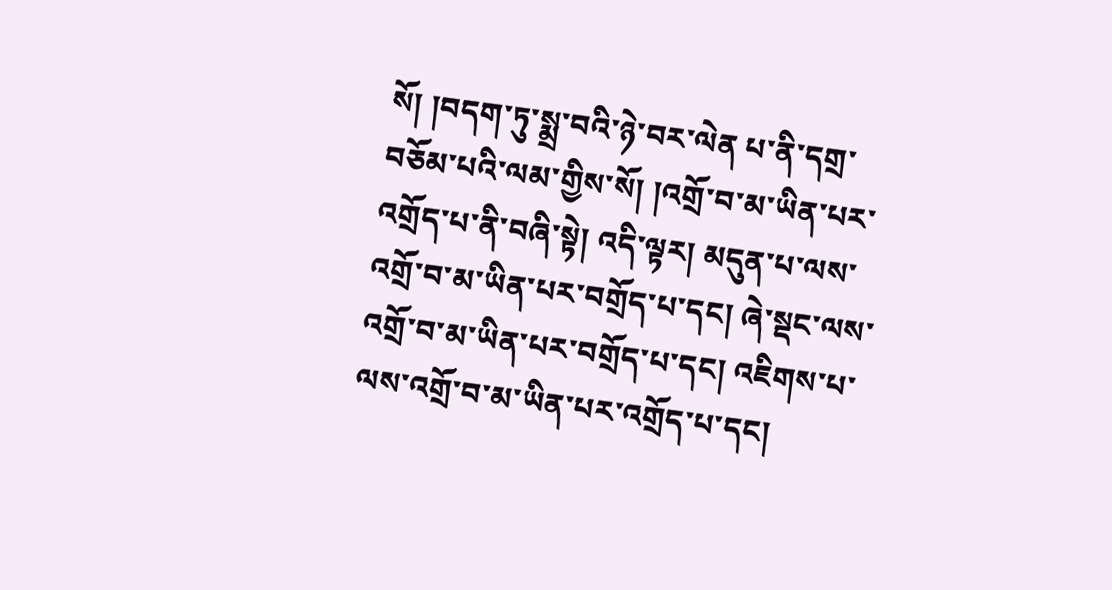སོ། །བདག་ཏུ་སྨྲ་བའི་ཉེ་བར་ལེན པ་ནི་དགྲ་བཅོམ་པའི་ལམ་གྱིས་སོ། །འགྲོ་བ་མ་ཡིན་པར་འགྲོད་པ་ནི་བཞི་སྟེ། འདི་ལྟར། མདུན་པ་ལས་འགྲོ་བ་མ་ཡིན་པར་བགྲོད་པ་དང། ཞེ་སྡང་ལས་འགྲོ་བ་མ་ཡིན་པར་བགྲོད་པ་དང། འཇིགས་པ་ལས་འགྲོ་བ་མ་ཡིན་པར་འགྲོད་པ་དང།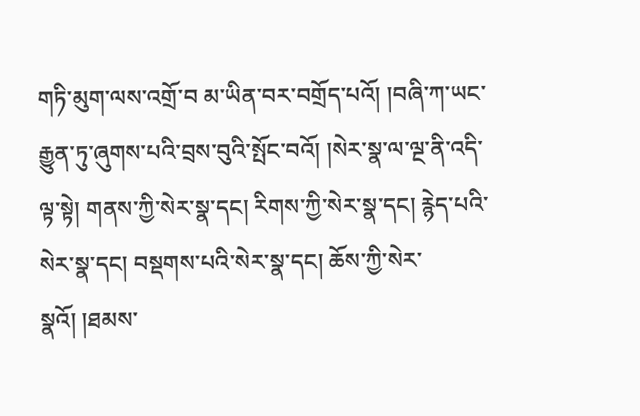གཏི་མུག་ལས་འགྲོ་བ མ་ཡིན་བར་བགྲོད་པའོ། །བཞི་ཀ་ཡང་རྒྱུན་ཏུ་ཞུགས་པའི་བྲས་བུའི་སྤོང་བའོ། །སེར་སྣ་ལ་ལྔ་ནི་འདི་ལྟ་སྟེ། གནས་ཀྱི་སེར་སྣ་དང། རིགས་ཀྱི་སེར་སྣ་དང། རྙེད་པའི་སེར་སྣ་དང། བསྡགས་པའི་སེར་སྣ་དང། ཆོས་ཀྱི་སེར་སྣའོ། །ཐམས་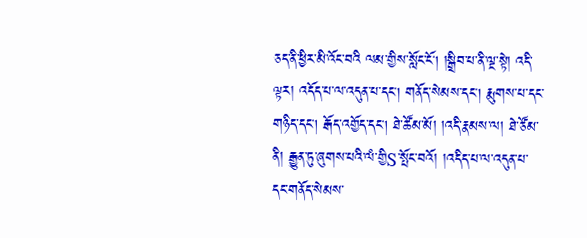ཅད་ནི་ཕྱིར་མི་འོང་བའི ལམ་གྱིས་སློང་ངོ། །སྒྲིབ་པ་ནི་ལྔ་སྟེ། འདི་ལྟར། འདོད་པ་ལ་འདུན་པ་དང། གནོད་སེམས་དང། རྨུགས་པ་དང་གཉིད་དང། རྒོད་འགྱོད་དང། ཐེ་ཚོམ་མོ། །འདི་རྣམས་ལ། ཐེ་ཙོམ་ནི། རྒྱུན་ཏུ་ཞུགས་པའི་ལཾ་གྱིS་སྤོང་བའོ། །འདིད་པ་ལ་འདུན་པ་དང་གནོད་སེམས་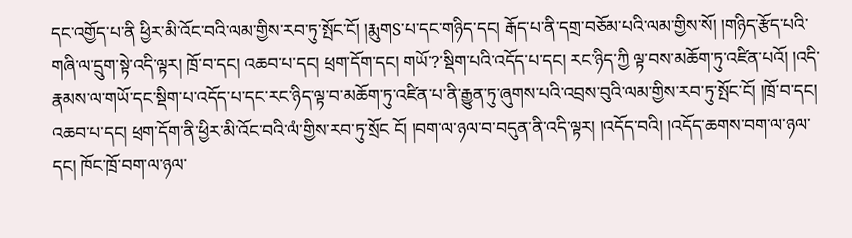དང་འགྱོད་པ་ནི ཕྱིར་མི་འོང་བའི་ལམ་གྱིས་རབ་ཏུ་སྤོང་ངོ། །རྨུགS་པ་དང་གཉིད་དང། རྒོད་པ་ནི་དགྲ་བཅོམ་པའི་ལམ་གྱིས་སོ། །གཉིད་རྩོད་པའི་གཞི་ལ་དྲུག་སྟེ་འདི་ལྟར། ཁྲོ་བ་དང། འཆབ་པ་དང། ཕྲག་དོག་དང། གཡོ་?་སྡིག་པའི་འདོད་པ་དང། རང་ཉིད་ཀྱི ལྟ་བས་མཆོག་ཏུ་འཛིན་པའོ། །འདི་རྣམས་ལ་གཡོ་དང་སྡིག་པ་འདོད་པ་དང་རང་ཉིད་ལྟ་བ་མཆོག་ཏུ་འཛིན་པ་ནི་རྒྱུན་ཏུ་ཞུགས་པའི་འབྲས་བུའི་ལམ་གྱིས་རབ་ཏུ་སྤོང་ངོ། །ཁྲོ་བ་དང། འཆབ་པ་དང། ཕྲག་དོག་ནི་ཕྱིར་མི་འོང་བའི་ལཾ་གྱིས་རབ་ཏུ་སྲོང ངོ། །བག་ལ་ཉལ་བ་བདུན་ནི་འདི་ལྟར། །འདོད་བའི། །འདོད་ཆགས་བག་ལ་ཉལ་དང། ཁོང་ཁྲོ་བག་ལ་ཉལ་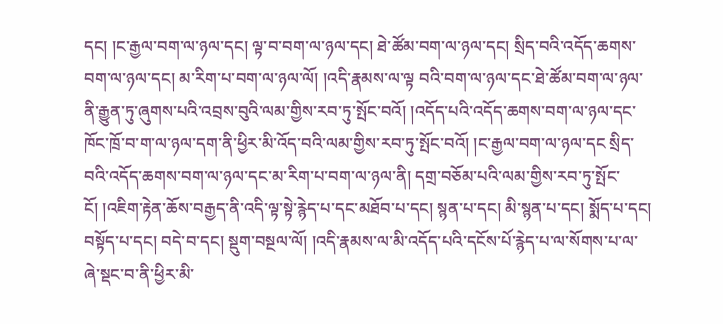དང། །ང་རྒྱལ་བག་ལ་ཉལ་དང། ལྟ་བ་བག་ལ་ཉལ་དང། ཐེ་ཚོམ་བག་ལ་ཉལ་དང། སྲིད་བའི་འདོད་ཆགས་བག་ལ་ཉལ་དང། མ་རིག་པ་བག་ལ་ཉལ་ལོ། །འདི་རྣམས་ལ་ལྟ བའི་བག་ལ་ཉལ་དང་ཐེ་ཚོམ་བག་ལ་ཉལ་ནི་རྒྱུན་ཏུ་ཞུགས་པའི་འབྲས་བུའི་ལམ་གྱིས་རབ་ཏུ་སྤོང་བའོ། །འདོད་པའི་འདོད་ཆགས་བག་ལ་ཉལ་དང་ཁོང་ཁྲོ་བ་ག་ལ་ཉལ་དག་ནི་ཕྱིར་མི་འོད་བའི་ལམ་གྱིས་རབ་ཏུ་སྤོང་བའོ། །ང་རྒྱལ་བག་ལ་ཉལ་དང སྲིད་བའི་འདོད་ཆགས་བག་ལ་ཉལ་དང་མ་རིག་པ་བག་ལ་ཉལ་ནི། དགྲ་བཅོམ་པའི་ལམ་གྱིས་རབ་ཏུ་སྤོང་ངོ། །འཇིག་རྟེན་ཆོས་བརྒྱད་ནི་འདི་ལྟ་སྟེ་རྙེད་པ་དང་མཐོབ་པ་དང། སྙན་པ་དང། མི་སྙན་པ་དང། སྨོད་པ་དང། བསྟོད་པ་དང། བདེ་བ་དང། སྡུག་བསྔལ་ལོ། །འདི་རྣམས་ལ་མི་འདོད་པའི་དངོས་པོ་རྙེད་པ་ལ་སོགས་པ་ལ་ཞེ་སྡང་བ་ནི་ཕྱིར་མི་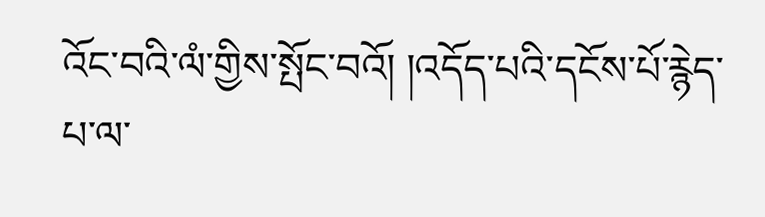འོང་བའི་ལཾ་གྱིས་སྤོང་བའོ། །འདོད་པའི་དངོས་པོ་རྙེད་པ་ལ་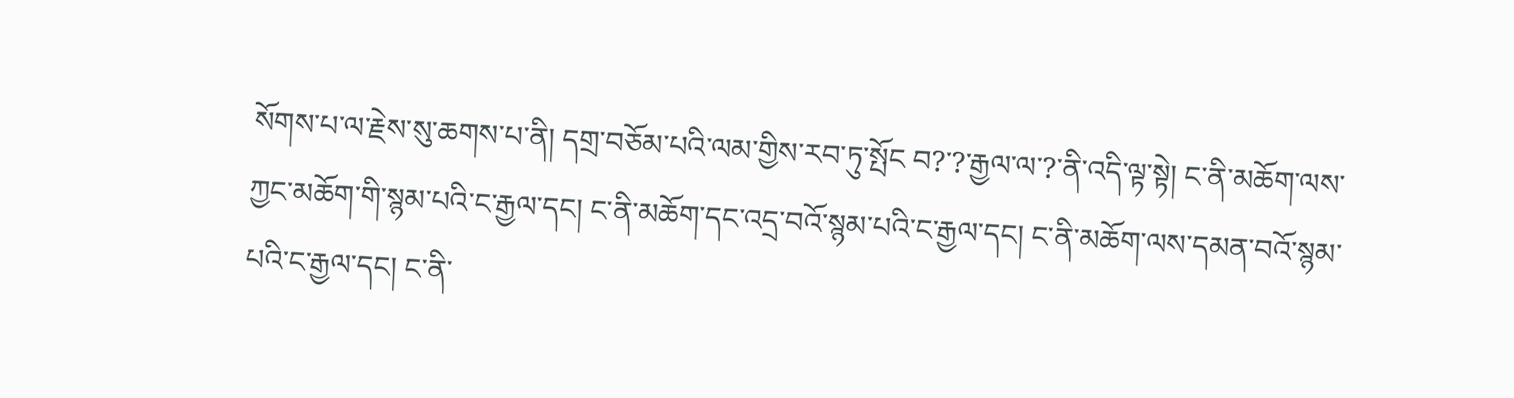སོགས་པ་ལ་རྗེས་སུ་ཆགས་པ་ནི། དགྲ་བཅོམ་པའི་ལམ་གྱིས་རབ་ཏུ་སྤོང བ?་?་རྒྱལ་ལ་?་ནི་འདི་ལྟ་སྟེ། ང་ནི་མཆོག་ལས་ཀྱང་མཆོག་གི་སྙམ་པའི་ང་རྒྱལ་དང། ང་ནི་མཆོག་དང་འདྲ་བའོ་སྙམ་པའི་ང་རྒྱལ་དང། ང་ནི་མཆོག་ལས་དམན་བའོ་སྙམ་པའི་ང་རྒྱལ་དང། ང་ནི་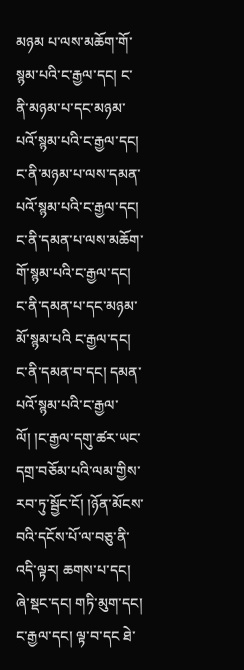མཉམ པ་ལས་མཆོག་གོ་སྙམ་པའི་ང་རྒྱལ་དང། ང་ནི་མཉམ་པ་དང་མཉམ་པའོ་སྙམ་པའི་ང་རྒྱལ་དང། ང་ནི་མཉམ་པ་ལས་དམན་པའོ་སྙམ་པའི་ང་རྒྱལ་དང། ང་ནི་དམན་པ་ལས་མཆོག་གོ་སྙམ་པའི་ང་རྒྱལ་དང། ང་ནི་དམན་པ་དང་མཉམ་མོ་སྙམ་པའི ང་རྒྱལ་དང། ང་ནི་དམན་བ་དང། དམན་པའོ་སྙམ་པའི་ང་རྒྱལ་ལོ། །ང་རྒྱལ་དགུ་ཚར་ཡང་དགྲ་བཅོམ་པའི་ལམ་གྱིས་རབ་ཏུ་སྦྱོང་ངོ། །ཉོན་མོངས་བའི་དངོས་པོ་ལ་བཅུ་ནི་འདི་ལྟར། ཆགས་པ་དང། ཞེ་སྡང་དང། གཏི་མུག་དང། ང་རྒྱལ་དང། ལྟ་བ་དང ཐེ་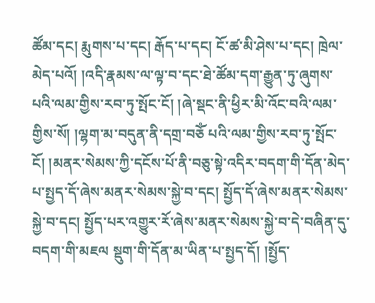ཚོམ་དང། རྨུགས་པ་དང། རྒོད་པ་དང། ངོ་ཚ་མི་ཤེས་པ་དང། ཁྲེལ་མེད་པའོ། །འདི་རྣམས་ལ་ལྟ་བ་དང་ཐེ་ཚོམ་དག་རྒྱུན་ཏུ་ཞུགས་པའི་ལམ་གྱིས་རབ་ཏུ་སྤོང་ངོ། །ཞེ་སྡང་ནི་ཕྱིར་མི་འོང་བའི་ལམ་གྱིས་སོ། །ལྷག་མ་བདུན་ནི་དགྲ་བཅོཾ པའི་ལམ་གྱིས་རབ་ཏུ་སྤོང་ངོ། །མནར་སེམས་ཀྱི་དངོས་པོ་ནི་བཅུ་སྟེ་འདིར་བདག་གི་དོན་མེད་པ་སྤྱད་དོ་ཞེས་མནར་སེམས་སྐྱེ་བ་དང། སྤྱོད་དོ་ཞེས་མནར་སེམས་སྐྱེ་བ་དང། སྤྱོད་པར་འགྱུར་རོ་ཞེས་མནར་སེམས་སྐྱེ་བ་དེ་བཞིན་དུ་བདག་གི་མཇལ སྡུག་གི་དོན་མ་ཡིན་པ་སྤྱད་དོ། །སྤྱོད་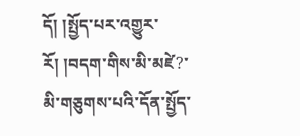དོ། །སྤྱོད་པར་འགྱུར་རོ། །བདག་གིས་མི་མཛེ?་མི་གཅུགས་པའི་དོན་སྤྱོད་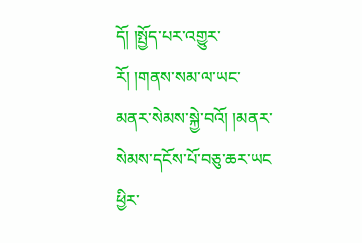དོ། །སྤྱོད་པར་འགྱུར་རོ། །གནས་སམ་ལ་ཡང་མནར་སེམས་སྐྱེ་བའོ། །མནར་སེམས་དངོས་པོ་བཅུ་ཆར་ཡང ཕྱིར་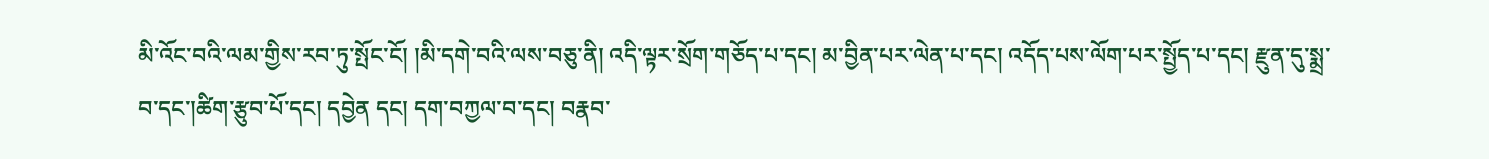མི་འོང་བའི་ལམ་གྱིས་རབ་ཏུ་སྤོང་ངོ། །མི་དགེ་བའི་ལས་བཅུ་ནི། འདི་ལྟར་སྲོག་གཅོད་པ་དང། མ་བྱིན་པར་ལེན་པ་དང། འདོད་པས་ལོག་པར་སྤྱོད་པ་དང། རྫུན་དུ་སྨྲ་བ་དང་།ཚིག་རྩུབ་པོ་དང། དབྱེན དང། དག་བཀྱལ་བ་དང། བརྣབ་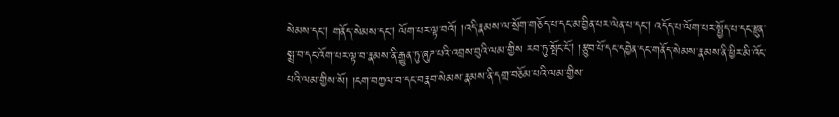སེམས་དང། གནོད་སེམས་དང། ལོག་པར་ལྟ་བའོ། །འདི་རྣམས་ལ་སྲོག་གཅོད་པ་དང་མ་བྱིན་པར་ལེན་པ་དང། འདོད་པ་ལོག་པར་སྤྱོད་པ་དང་རྫུན་སྨྲ་བ་དང་འོག་པར་ལྟ་བ་རྣམས་ནི་རྒྱུན་ཏུ་ཞུཌ་པའི་འབྲས་བུའི་ལམ་གྱིས རབ་ཏུ་སྤོང་ངོ། །རྩུབ་པོ་དང་དབྱེན་དང་གནོད་སེམས་རྣམས་ནི་ཕྱིར་མི་འོང་པའི་ལམ་གྱིས་སོ། །ངག་བཀྱལ་བ་དང་བརྣབ་སེམས་རྣམས་ནི་དགྲ་བཅོམ་པའི་ལམ་གྱིས་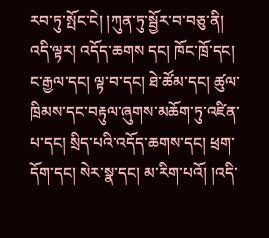རབ་ཏུ་སྤོང་ངེ། །ཀུན་ཏུ་སྦྱོར་བ་བཅུ་ནི། འདི་ལྟར། འདོད་ཆགས དང། ཁོང་ཁྲོ་དང། ང་རྒྱལ་དང། ལྟ་བ་དང། ཐེ་ཚོམ་དང། ཚུལ་ཁྲིམས་དང་བརྟུལ་ཞུགས་མཆོག་ཏུ་འཛིན་པ་དང། སྲིད་པའི་འདོད་ཆགས་དང། ཕྲག་དོག་དང། སེར་སྣ་དང། མ་རིག་པའོ། །འདི་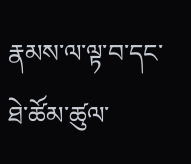རྣམས་ལ་ལྟ་བ་དང་ཐེ་ཚོམ་ཚུལ་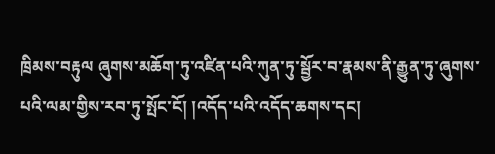ཁྲིམས་བརྟུལ ཞུགས་མཆོག་ཏུ་འཛིན་པའི་ཀུན་ཏུ་སྦྱོར་བ་རྣམས་ནི་རྒྱུན་ཏུ་ཞུགས་པའི་ལམ་གྱིས་རབ་ཏུ་སྤོང་ངོ། །འདོད་པའི་འདོད་ཆགས་དང།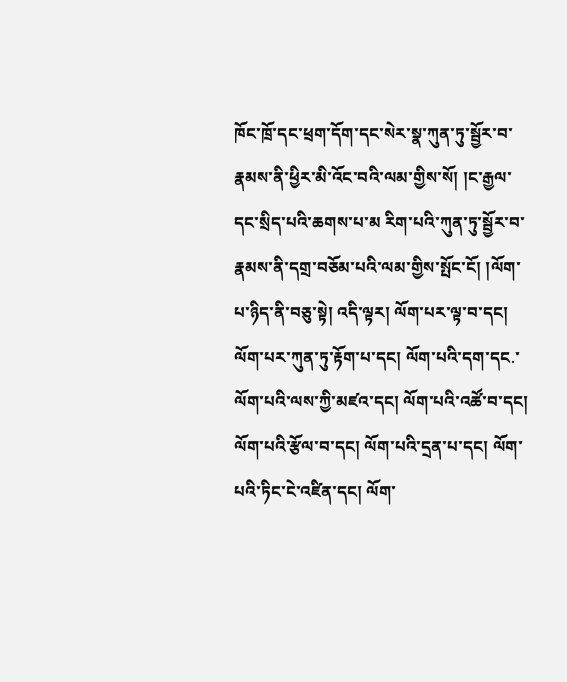ཁོང་ཁྲོ་དང་ཕྲག་དོག་དང་སེར་སྣ་ཀུན་ཏུ་སྦྱོར་བ་རྣམས་ནི་ཕྱིར་མི་འོང་བའི་ལམ་གྱིས་སོ། །ང་རྒྱལ་དང་སྲིད་པའི་ཆགས་པ་མ རིག་པའི་ཀུན་ཏུ་སྦྱོར་བ་རྣམས་ནི་དགྲ་བཅོམ་པའི་ལམ་གྱིས་སྤོང་ངོ། །ལོག་པ་ཉིད་ནི་བཅུ་སྟེ། འདི་ལྟར། ལོག་པར་ལྟ་བ་དང། ལོག་པར་ཀུན་ཏུ་རྟོག་པ་དང། ལོག་པའི་དག་དང.་ལོག་པའི་ལས་ཀྱི་མཛའ་དང། ལོག་པའི་འཚོ་བ་དང། ལོག་པའི་རྩོལ་བ་དང། ལོག་པའི་དྲན་པ་དང། ལོག་པའི་ཏིང་ངེ་འཛིན་དང། ལོག་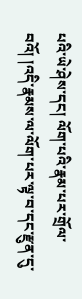པའི་ཡེ་ཤེས་དང། ལོག་པའི་རྣམ་པར་གྲོལ་བའོ། །འདི་རྣམས་ལ་ལོག་པར་ལྟ་བ་དང་རྫུན་དུ་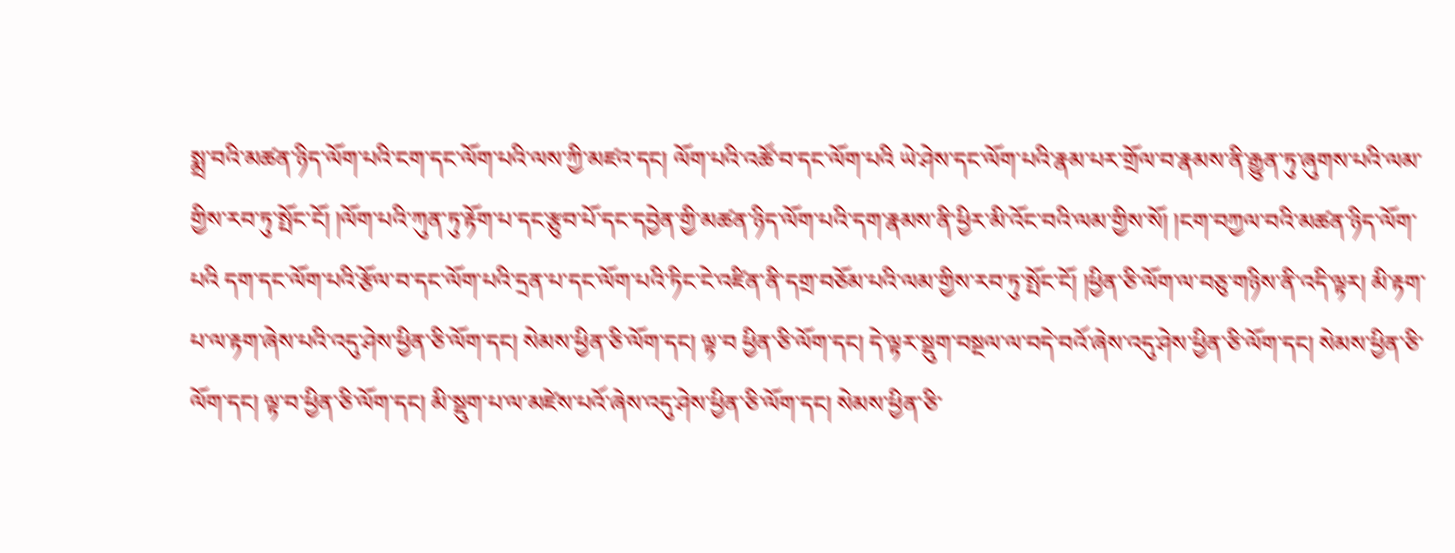སྨྲ་བའི་མཚན་ཉིད་ལོག་པའི་ངག་དང་ལོག་པའི་ལས་ཀྱི་མཛའ་དང། ལོག་པའི་འཚོ་བ་དང་ལོག་པའི ཡེ་ཤེས་དང་ལོག་པའི་རྣམ་པར་གྲོལ་བ་རྣམས་ནི་རྒྱུན་ཏུ་ཞུགས་པའི་ལམ་གྱིས་རབ་ཏུ་སྤོང་ངོ། །ལོག་པའི་ཀུན་ཏུ་རྟོག་པ་དང་རྩུབ་པོ་དང་དབྱེན་གྱི་མཚན་ཉིད་ལོག་པའི་དག་རྣམས་ནི་ཕྱིར་མི་འོང་བའི་ལམ་གྱིས་སོ། །ངག་བཀྱལ་བའི་མཚན་ཉིད་ལོག་པའི དག་དང་ལོག་པའི་རྩོལ་བ་དང་ལོག་པའི་དྲན་པ་དང་ལོག་པའི་ཏིང་ངེ་འཛིན་ནི་དགྲ་བཅོམ་པའི་ལམ་གྱིས་རབ་ཏུ་སྤོང་ངོ། །ཕྱིན་ཅི་ལོག་ལ་བཅུ་གཉིས་ནི་འདི་ལྟར། མི་རྟག་པ་ལ་རྟག་ཞེས་པའི་འདུ་ཤེས་ཕྱིན་ཅི་ལོག་དང། སེམས་ཕྱིན་ཅི་ལོག་དང། ལྟ་བ ཕྱིན་ཅི་ལོག་དང། དེ་ལྟར་སྡུག་བསྔལ་ལ་བདེ་བའོ་ཞེས་འདུ་ཤེས་ཕྱིན་ཅི་ལོག་དང། སེམས་ཕྱིན་ཅི་ལོག་དང། ལྟ་བ་ཕྱིན་ཅི་ལོག་དང། མི་སྡུག་པ་ལ་མཛེས་པའོ་ཞེས་འདུ་ཤེས་ཕྱིན་ཅི་ལོག་དང། སེམས་ཕྱིན་ཅི་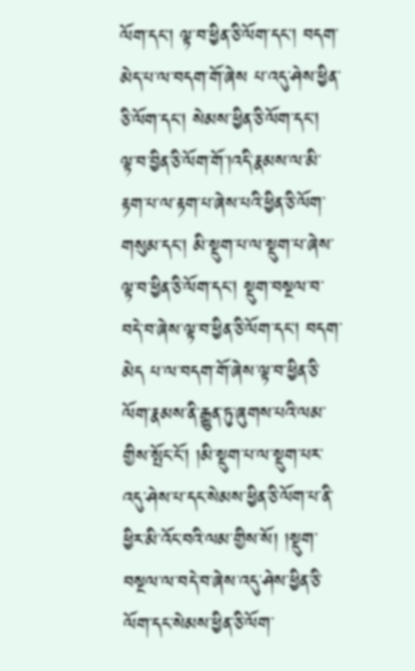ལོག་དང། ལྟ་བ་ཕྱིན་ཅི་ལོག་དང། བདག་མེད་པ་ལ་བདག་གོ་ཞེས པ་འདུ་ཤེས་ཕྱིན་ཅི་ལོག་དང། སེམས་ཕྱིན་ཅི་ལོག་དང། ལྟ་བ་བྱིན་ཅི་ལོག་གོ་།འདི་རྣམས་ལ་མི་རྟག་པ་ལ་རྟག་པ་ཞེས་པའི་ཕྱིན་ཅི་ལོག་གསུམ་དང། མི་སྡུག་པ་ལ་སྡུག་པ་ཞེས་ལྟ་བ་ཕྱིན་ཅི་ལོག་དང། སྡུག་བསྔལ་བ་བདེ་བ་ཞེས་ལྟ་བ་ཕྱིན་ཅི་ལོག་དང། བདག་མེད པ་ལ་བདག་གོ་ཞེས་ལྟ་བ་ཕྱིན་ཅི་ལོག་རྣམས་ནི་རྒྱུན་ཏུ་ཞུགས་པའི་ལམ་གྱིས་སྤོང་ངོ། །མི་སྡུག་པ་ལ་སྡུག་པར་འདུ་ཤེས་པ་དང་སེམས་ཕྱིན་ཅི་ལོག་པ་ནི་ཕྱིར་མི་འོང་བའི་ལམ་གྱིས་སོ། །སྡུག་བསྔལ་ལ་བདེ་བ་ཞེས་འདུ་ཤེས་ཕྱིན་ཅི་ལོག་དང་སེམས་ཕྱིན་ཅི་ལོག་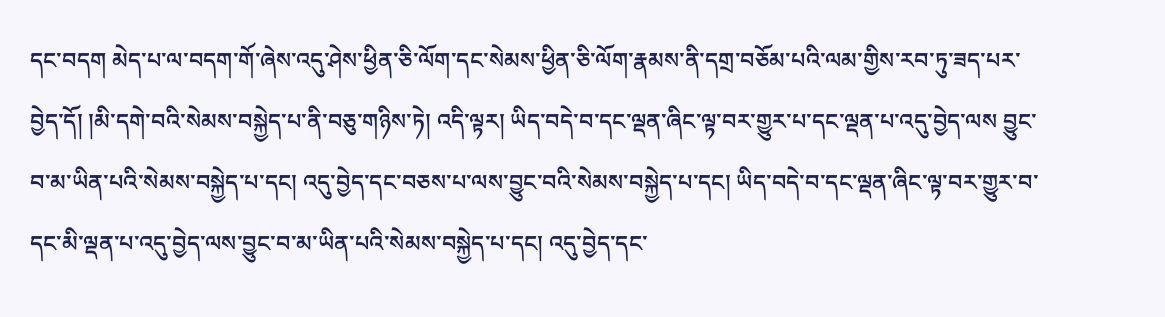དང་བདག མེད་པ་ལ་བདག་གོ་ཞེས་འདུ་ཤེས་ཕྱིན་ཅི་ལོག་དང་སེམས་ཕྱིན་ཅི་ལོག་རྣམས་ནི་དགྲ་བཅོམ་པའི་ལམ་གྱིས་རབ་ཏུ་ཟད་པར་བྱེད་དོ། །མི་དགེ་བའི་སེམས་བསྐྱེད་པ་ནི་བཅུ་གཉིས་ཏེ། འདི་ལྟར། ཡིད་བདེ་བ་དང་ལྡན་ཞིང་ལྟ་བར་གྱུར་པ་དང་ལྡན་པ་འདུ་བྱེད་ལས བྱུང་བ་མ་ཡིན་པའི་སེམས་བསྐྱེད་པ་དང། འདུ་བྱེད་དང་བཅས་པ་ལས་བྱུང་བའི་སེམས་བསྐྱེད་པ་དང། ཡིད་བདེ་བ་དང་ལྡན་ཞིང་ལྟ་བར་གྱུར་བ་དང་མི་ལྡན་པ་འདུ་བྱེད་ལས་བྱུང་བ་མ་ཡིན་པའི་སེམས་བསྐྱེད་པ་དང། འདུ་བྱེད་དང་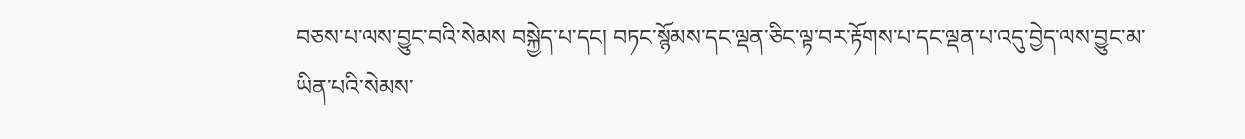བཅས་པ་ལས་བྱུང་བའི་སེམས བསྐྱེད་པ་དང། བཏང་སྙོམས་དང་ལྡན་ཅིང་ལྟ་བར་རྟོགས་པ་དང་ལྡན་པ་འདུ་བྱེད་ལས་བྱུང་མ་ཡིན་པའི་སེམས་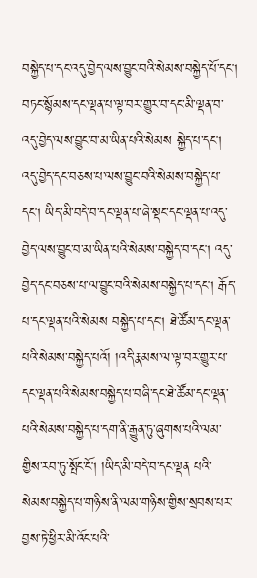བསྐྱེད་པ་དང་འདུ་བྱེད་ལས་བྱུང་བའི་སེམས་བསྐྱེད་པོ་དང། བཏང་སྙོམས་དང་ལྡན་པ་ལྟ་བར་གྱུར་བ་དང་མི་ལྡན་བ་འདུ་བྱེད་ལས་བྱུང་བ་མ་ཡིན་པའི་སེམས སྐྱེད་པ་དང། འདུ་བྱེད་དང་བཅས་པ་ལས་བྱུང་བའི་སེམས་བསྐྱེད་པ་དང། ཡིད་མི་བདེ་བ་དང་ལྡན་པ་ཞེ་སྡང་དང་ལྡན་པ་འདུ་བྱེད་ལས་བྱུང་བ་མ་ཡིན་པའི་སེམས་བསྐྱེད་བ་དང། འདུ་བྱེད་དང་བཅས་པ་ལ་བྱུང་བའི་སེམས་བསྐྱེད་པ་དང། རྒོད་པ་དང་ལྡན་པའི་སེམས བསྐྱེད་པ་དང། ཐེ་ཚོམ་དང་ལྡན་པའི་སེམས་བསྐྱེད་པའོ། །འདི་རྣམས་ལ་ལྟ་བར་གྱུར་པ་དང་ལྡན་པའི་སེམས་བསྐྱེད་པ་བཞི་དང་ཐེ་ཚོམ་དང་ལྡན་པའི་སེམས་བསྐྱེད་པ་དག་ནི་རྒྱུན་ཏུ་ཞུགས་པའི་ལམ་གྱིས་རབ་ཏུ་སྤོང་ངོ། །ཡིད་མི་བདེ་བ་དང་ལྡན པའི་སེམས་བསྐྱེད་པ་གཉིས་ནི་ལམ་གཉིས་གྱིས་སྲབས་པར་བྱས་ཏེ་ཕྱིར་མི་འོང་པའི་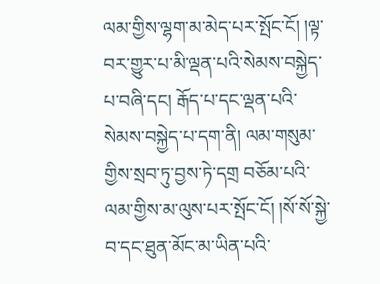ལམ་གྱིས་ལྷག་མ་མེད་པར་སྤོང་ངོ། །ལྟ་བར་གྱུར་པ་མི་ལྡན་པའི་སེམས་བསྐྱེད་པ་བཞི་དང། རྒོད་པ་དང་ལྡན་པའི་སེམས་བསྐྱེད་པ་དག་ནི། ལམ་གསུམ་གྱིས་སྲབ་ཏུ་བྱས་ཏེ་དགྲ བཅོམ་པའི་ལམ་གྱིས་མ་ལུས་པར་སྤོང་ངོ། །སོ་སོ་སྐྱེ་བ་དང་ཐུན་མོང་མ་ཡིན་པའི་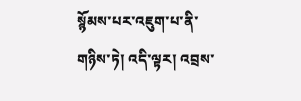སྙོམས་པར་འཇུག་པ་ནི་གཉིས་ཏེ། འདི་ལྟར། འབྲས་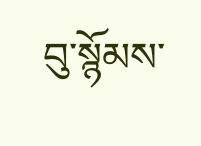བུ་སྙོམས་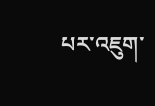པར་འཇུག་